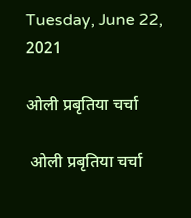Tuesday, June 22, 2021

ओली प्रबृतिया चर्चा

 ओली प्रबृतिया चर्चा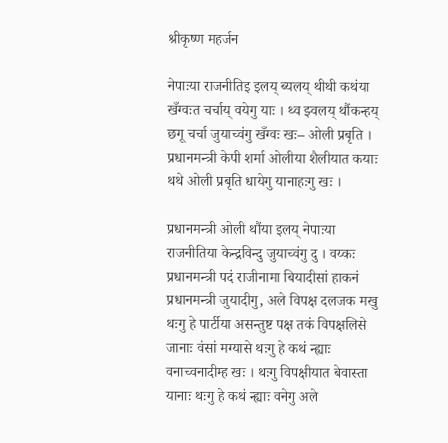श्रीकृष्ण महर्जन

नेपाःया राजनीतिइ इलय् ब्यलय् थीथी कथंया खँग्वःत चर्चाय् वयेगु याः । थ्व झ्वलय् थौंकन्हय् छगू चर्चा जुयाच्वंगु खँग्वः खः– ओली प्रबृति । प्रधानमन्त्री केपी शर्मा ओलीया शैलीयात कयाः थथे ओली प्रबृति धायेगु यानाहःगु खः ।

प्रधानमन्त्री ओली थौंया इलय् नेपाःया राजनीतिया केन्द्रविन्दु जुयाच्वंगु दु । वय्कः प्रधानमन्त्री पदं राजीनामा बियादीसां हाकनं प्रधानमन्त्री जुयादीगु, अले विपक्ष दलजक मखु थःगु हे पार्टीया असन्तुष्ट पक्ष तकं विपक्षलिसे जानाः वंसां मग्यासे थःगु हे कथं न्ह्याः वनाच्वनादीम्ह खः । थःगु विपक्षीयात बेवास्ता यानाः थःगु हे कथं न्ह्याः वनेगु अले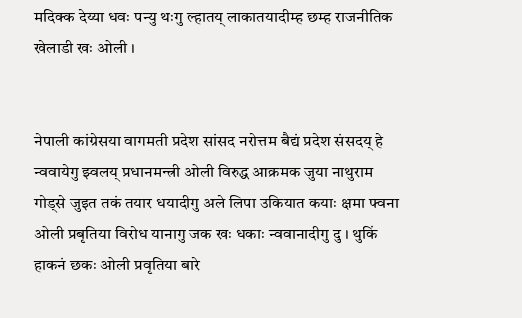मदिक्क देय्या धवः पन्यु थःगु ल्हातय् लाकातयादीम्ह छम्ह राजनीतिक खेलाडी खः ओली ।


नेपाली कांग्रेसया वागमती प्रदेश सांसद नरोत्तम बैद्यं प्रदेश संसदय् हे न्ववायेगु झ्वलय् प्रधानमन्त्री ओली विरुद्ध आक्रमक जुया नाथुराम गोड्से जुइत तकं तयार धयादीगु अले लिपा उकियात कयाः क्षमा फ्वना ओली प्रबृतिया विरोध यानागु जक खः धकाः न्ववानादीगु दु । थुकिं हाकनं छकः ओली प्रवृतिया बारे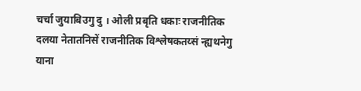चर्चा जुयाबिउगु दु । ओली प्रबृति धकाः राजनीतिक दलया नेतातनिसें राजनीतिक विश्लेषकतय्सं न्ह्यथनेगु याना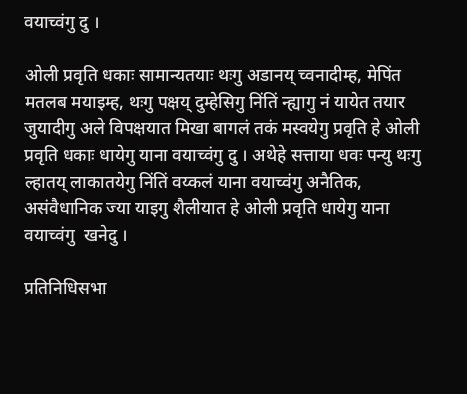वयाच्वंगु दु ।

ओली प्रवृति धकाः सामान्यतयाः थःगु अडानय् च्वनादीम्ह, मेपिंत मतलब मयाइम्ह, थःगु पक्षय् दुम्हेसिगु निंतिं न्ह्यागु नं यायेत तयार जुयादीगु अले विपक्षयात मिखा बागलं तकं मस्वयेगु प्रवृति हे ओली प्रवृति धकाः धायेगु याना वयाच्वंगु दु । अथेहे सत्ताया धवः पन्यु थःगु ल्हातय् लाकातयेगु निंतिं वय्कलं याना वयाच्वंगु अनैतिक, असंवैधानिक ज्या याइगु शैलीयात हे ओली प्रवृति धायेगु याना वयाच्वंगु  खनेदु ।

प्रतिनिधिसभा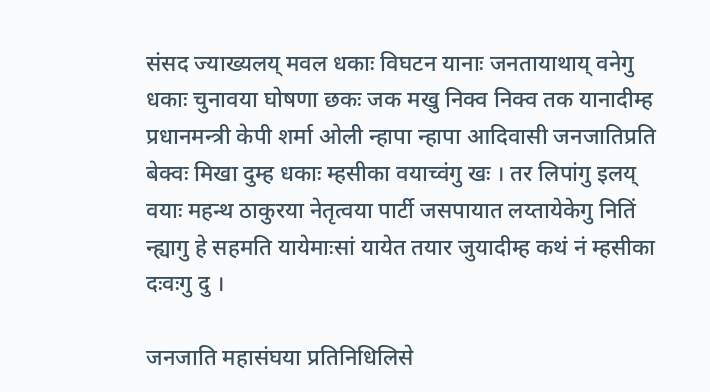संसद ज्याख्यलय् मवल धकाः विघटन यानाः जनतायाथाय् वनेगु धकाः चुनावया घोषणा छकः जक मखु निक्व निक्व तक यानादीम्ह प्रधानमन्त्री केपी शर्मा ओली न्हापा न्हापा आदिवासी जनजातिप्रति बेक्वः मिखा दुम्ह धकाः म्हसीका वयाच्वंगु खः । तर लिपांगु इलय् वयाः महन्थ ठाकुरया नेतृत्वया पार्टी जसपायात लय्तायेकेगु नितिं न्ह्यागु हे सहमति यायेमाःसां यायेत तयार जुयादीम्ह कथं नं म्हसीका दःवःगु दु ।

जनजाति महासंघया प्रतिनिधिलिसे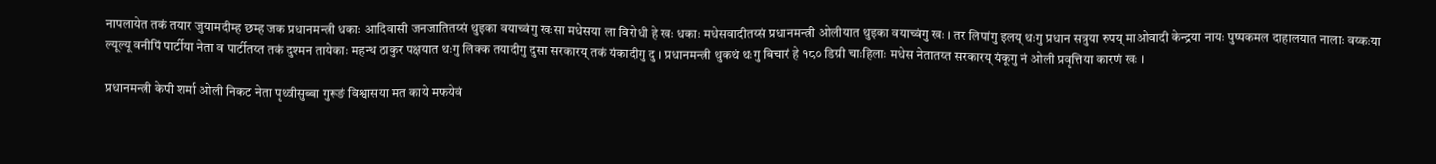नापलायेत तकं तयार जुयामदीम्ह छम्ह जक प्रधानमन्त्री धकाः आदिवासी जनजातितय्सं थुइका वयाच्वंगु खःसा मधेसया ला विरोधी हे खः धकाः मधेसवादीतय्सं प्रधानमन्त्री ओलीयात थुइका वयाच्वंगु खः । तर लिपांगु इलय् थःगु प्रधान सत्रुया रुपय् माओवादी केन्द्रया नायः पुष्पकमल दाहालयात नालाः वय्कःया ल्यूल्यू वनीपिं पार्टीया नेता व पार्टीतय्त तकं दुश्मन तायेकाः महन्थ ठाकुर पक्षयात थःगु लिक्क तयादीगु दुसा सरकारय् तकं यंकादीगु दु । प्रधानमन्त्री थुकथं थःगु बिचारं हे १८० डिग्री चाःहिलाः मधेस नेतातय्त सरकारय् यंकूगु नं ओली प्रवृत्तिया कारणं खः ।

प्रधानमन्त्री केपी शर्मा ओली निकट नेता पृथ्वीसुब्बा गुरूङं विश्वासया मत काये मफयेवं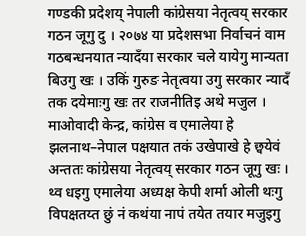गण्डकी प्रदेशय् नेपाली कांग्रेसया नेतृत्वय् सरकार गठन जूगु दु । २०७४ या प्रदेशसभा निर्वाचनं वाम गठबन्धनयात न्यादँया सरकार चले यायेगु मान्यता बिउगु खः । उकिं गुरुङ नेतृत्वया उगु सरकार न्यादँ तक दयेमाःगु खः तर राजनीतिइ अथे मजुल । माओवादी केन्द्र, कांग्रेस व एमालेया हे झलनाथ–नेपाल पक्षयात तकं उखेपाखे हे छ्वयेवं अन्ततः कांग्रेसया नेतृत्वय् सरकार गठन जूगु खः । थ्व धइगु एमालेया अध्यक्ष केपी शर्मा ओली थःगु विपक्षतय्त छुं नं कथंया नापं तयेत तयार मजुइगु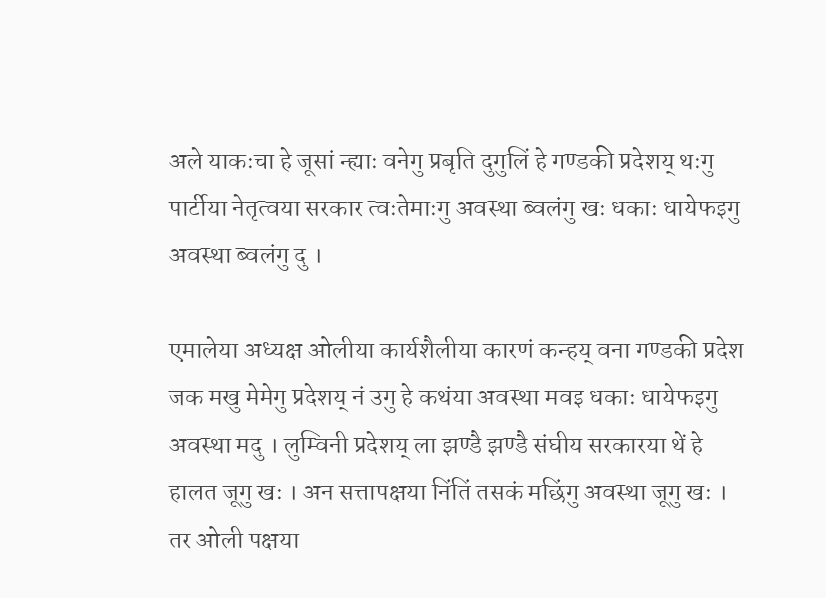अले याकःचा हे जूसां न्ह्याः वनेगु प्रबृति दुगुलिं हे गण्डकी प्रदेशय् थःगु पार्टीया नेतृत्वया सरकार त्वःतेमाःगु अवस्था ब्वलंगु खः धकाः धायेफइगु अवस्था ब्वलंगु दु ।

एमालेया अध्यक्ष ओलीया कार्यशैलीया कारणं कन्हय् वना गण्डकी प्रदेश जक मखु मेमेगु प्रदेशय् नं उगु हे कथंया अवस्था मवइ धकाः धायेफइगु अवस्था मदु । लुम्विनी प्रदेशय् ला झण्डै झण्डै संघीय सरकारया थें हे हालत जूगु खः । अन सत्तापक्षया निंतिं तसकं मछिंगु अवस्था जूगु खः । तर ओली पक्षया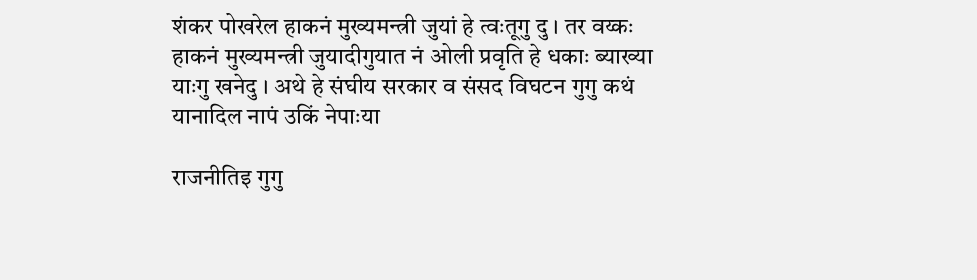शंकर पोखरेल हाकनं मुख्यमन्त्री जुयां हे त्वःतूगु दु । तर वय्कः हाकनं मुख्यमन्त्री जुयादीगुयात नं ओली प्रवृति हे धकाः ब्याख्या याःगु खनेदु । अथे हे संघीय सरकार व संसद विघटन गुगु कथं यानादिल नापं उकिं नेपाःया

राजनीतिइ गुगु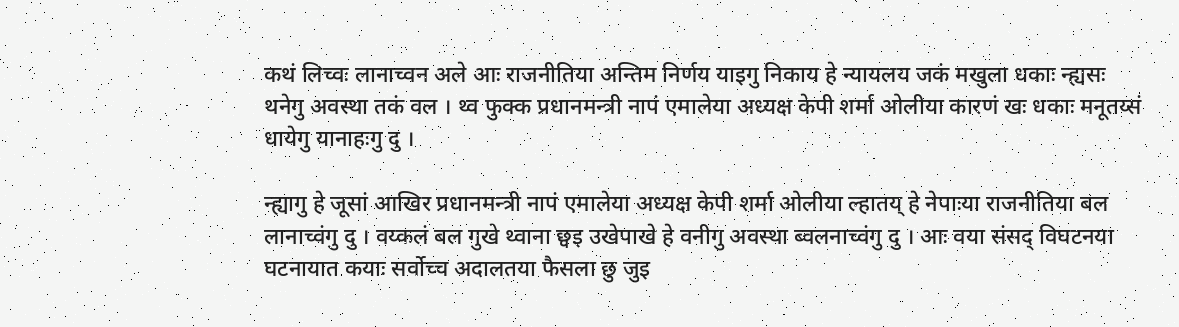कथं लिच्वः लानाच्वन अले आः राजनीतिया अन्तिम निर्णय याइगु निकाय हे न्यायलय जकं मखुला धकाः न्ह्यसः थनेगु अवस्था तकं वल । थ्व फुक्क प्रधानमन्त्री नापं एमालेया अध्यक्ष केपी शर्मा ओलीया कारणं खः धकाः मनूतय्सं धायेगु यानाहःगु दु ।

न्ह्यागु हे जूसां आखिर प्रधानमन्त्री नापं एमालेया अध्यक्ष केपी शर्मा ओलीया ल्हातय् हे नेपाःया राजनीतिया बल लानाच्वंगु दु । वय्कलं बल गुखे थ्वाना छ्वइ उखेपाखे हे वनीगु अवस्था ब्वलनाच्वंगु दु । आः वया संसद् विघटनया घटनायात कयाः सर्वोच्च अदालतया फैसला छु जुइ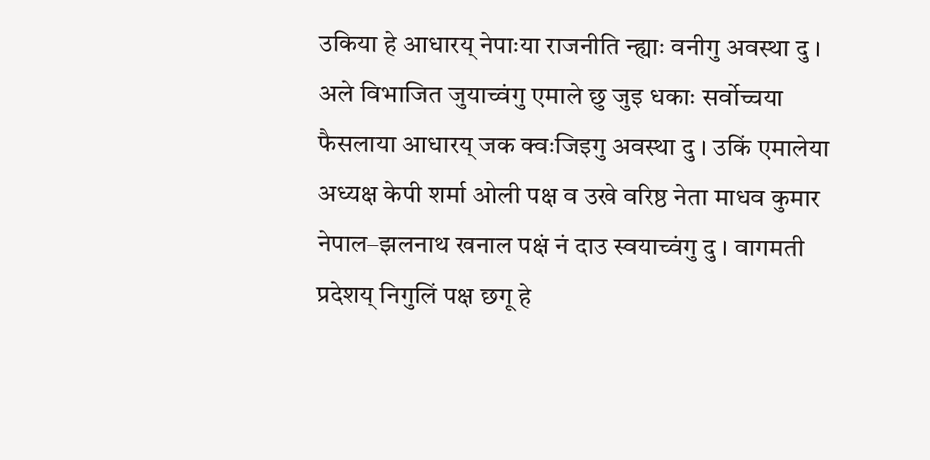उकिया हे आधारय् नेपाःया राजनीति न्ह्याः वनीगु अवस्था दु । अले विभाजित जुयाच्वंगु एमाले छु जुइ धकाः सर्वोच्चया फैसलाया आधारय् जक क्वःजिइगु अवस्था दु । उकिं एमालेया अध्यक्ष केपी शर्मा ओली पक्ष व उखे वरिष्ठ नेता माधव कुमार नेपाल–झलनाथ खनाल पक्षं नं दाउ स्वयाच्वंगु दु । वागमती प्रदेशय् निगुलिं पक्ष छगू हे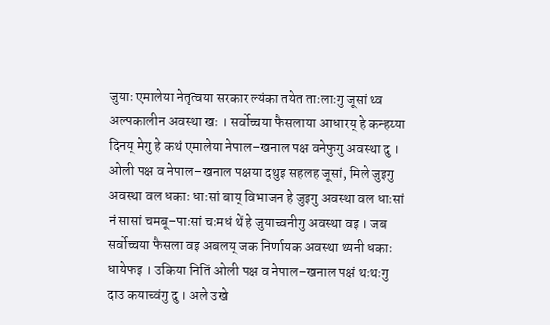जुयाः एमालेया नेतृत्वया सरकार ल्यंका तयेत ताःलाःगु जूसां थ्व अल्पकालीन अवस्था खः । सर्वोच्चया फैसलाया आधारय् हे कन्हय्या दिनय् मेगु हे कथं एमालेया नेपाल–खनाल पक्ष वनेफुगु अवस्था दु । ओली पक्ष व नेपाल–खनाल पक्षया दथुइ सहलह जूसां, मिले जुइगु अवस्था वल धकाः धाःसां बाय् विभाजन हे जुइगु अवस्था वल धाःसां नं सासां चमबू–पाःसां चःमधं थें हे जुयाच्वनीगु अवस्था वइ । जब सर्वोच्चया फैसला वइ अबलय् जक निर्णायक अवस्था थ्यनी धकाः धायेफइ । उकिया नितिं ओली पक्ष व नेपाल–खनाल पक्षं थःथःगु दाउ कयाच्वंगु दु । अले उखे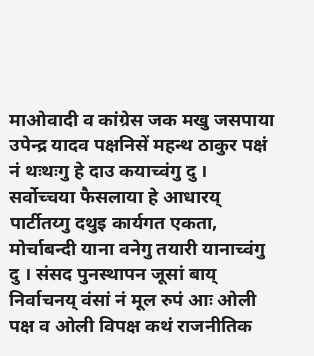माओवादी व कांग्रेस जक मखु जसपाया उपेन्द्र यादव पक्षनिसें महन्थ ठाकुर पक्षं नं थःथःगु हे दाउ कयाच्वंगु दु । सर्वोच्चया फैसलाया हे आधारय् पार्टीतय्गु दथुइ कार्यगत एकता, मोर्चाबन्दी याना वनेगु तयारी यानाच्वंगु दु । संसद पुनस्थापन जूसां बाय् निर्वाचनय् वंसां नं मूल रुपं आः ओली पक्ष व ओली विपक्ष कथं राजनीतिक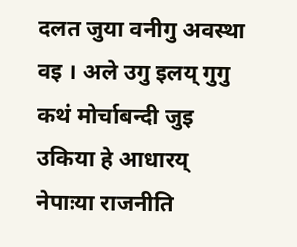दलत जुया वनीगु अवस्था वइ । अले उगु इलय् गुगु कथं मोर्चाबन्दी जुइ उकिया हे आधारय् नेपाःया राजनीति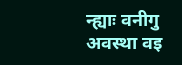न्ह्याः वनीगु अवस्था वइ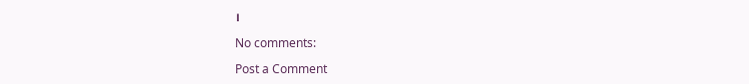।

No comments:

Post a Comment